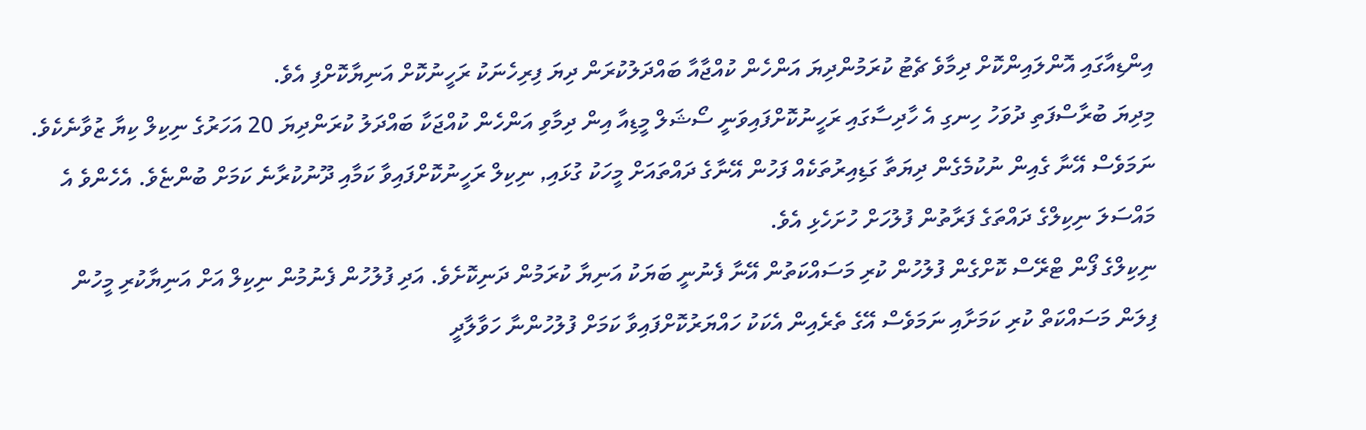އިންޑިއާގައި އޮންލައިންކޮށް ދިމާވެ ޗެޓު ކުރަމުންދިޔަ އަންހެން ކުއްޖާއާ ބައްދަލުކުރަން ދިޔަ ފިރިހެނަކު ރަހީނުކޮށް އަނިޔާކޮށްފި އެވެ.
މިދިޔަ ބުރާސްފަތި ދުވަހު ހިނގި އެ ހާދިސާގައި ރަހީނުކޮށްފައިވަނީ ސޯޝަލް މީޑިއާ އިން ދިމާވި އަންހެން ކުއްޖަކާ ބައްދަލު ކުރަންދިޔަ 20 އަހަރުގެ ނިކިލް ކިޔާ ޒުވާނެކެވެ.
ނަމަވެސް އޭނާ ގެއިން ނުކުމެގެން ދިޔަތާ ގަޑިއިރުތަކެއް ފަހުން އޭނާގެ ދައްތައަށް މީހަކު ގުޅައި, ނިކިލް ރަހީނުކޮށްފައިވާ ކަމާއި ދޫނުކުރާނެ ކަމަށް ބުންޏެވެ. އެހެންވެ އެ މައްސަލަ ނިކިލްގެ ދައްތަގެ ފަރާތުން ފުލުހަށް ހުށަހެޅި އެވެ.
ނިކިލްގެ ފޯން ޓްރޭސް ކޮށްގެން ފުލުހުން ކުރި މަސައްކަތުން އޭނާ ފެނުނީ ބަޔަކު އަނިޔާ ކުރަމުން ދަނިކޮށެވެ. އަދި ފުލުހުން ފެނުމުން ނިކިލް އަށް އަނިޔާކުރި މީހުން ފިލަން މަސައްކަތް ކުރި ކަމަށާއި ނަމަވެސް އޭގެ ތެރެއިން އެކަކު ހައްޔަރުކޮށްފައިވާ ކަމަށް ފުލުހުންނާ ހަވާލާދީ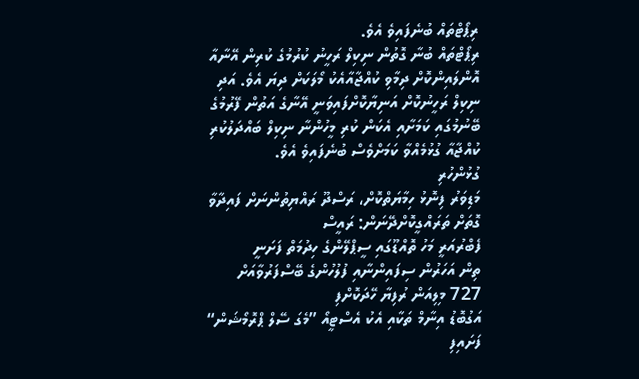ރިޕޯޓްތައް ބުނެފައިވެ އެވެ.
ރިޕޯޓްތައް ބުނާ ގޮތުން ނިކިލް ރަހީނު ކުރުމުގެ ކުރިން އޭނާއާ އޮންލައިންކޮށް ދިމާވި ކުއްޖާއާއެކު މޯލަކަށް ދިޔަ އެވެ. އަދި ނިކިލް ރަހީނުކޮށް އަނިޔާކޮށްފައިވަނީ އޭނާގެ އަތުން ފޭރުމުގެ ބޭނުމުގައި ކަމަށާއި އެކަން ކުރި މީހުންނާ ނިކިލް ބައްދަލުކުރި ކުއްޖާއާ ގުޅުމެއްވާ ކަމަށްވެސް ބުނެފައިވެ އެވެ.
ގުޅުންހުރި
މަޑިވަރު ފިނޮޅު ހިމާޔަތްކޮށް، ރަސްދޫ ރައްޔިތުންނަށް ފައިދާވާ ގޮތަށް ތަރައްގީކޮށްދޭނަން: ރައީސް
ފެބްރުއަރީ މަހު ތޮއްޑޫގައި ސީޕްލޭންގެ ހިދުމަތް ފަށަނީ
ތިން އަހަރުން ސިފައިންނާއި ފުލުހުންގެ ބޭސްފަރުވާއަށް 727 މިލިއަން ރުފިޔާ ހޭދަކޮށްފި
އަގުބޮޑު އިނާމް ތަކާއި އެކު އެސްޓީއޯ ”މެގަ ސޭލް ޕްރޮމޯޝަން“ ފަށައިފި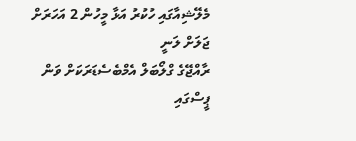މެލޭޝިއާގައި ހުކުރު އަޅާ މީހުން 2 އަހަރަށް ޖަލަށް ލަނީ
ރާއްޖޭގެ ގްލޯބަލް އެމްބެސެޑަރަކަށް ވަން ޕީސްގައި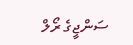ސަންޖީގެ ރޯލް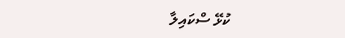ކުޅޭ ސްކައިލާ